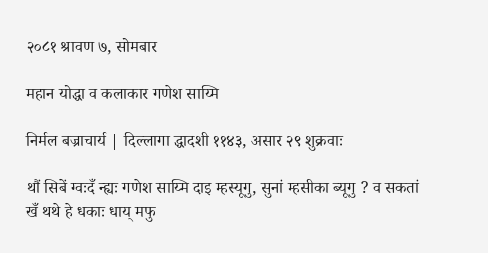२०८१ श्रावण ७, सोमबार

महान योद्धा व कलाकार गणेश साय्मि

निर्मल बज्राचार्य | दिल्लागा द्धादशी ११४३, असार २९ शुक्रवाः

थौं सिबें ग्वःदँ न्ह्यः गणेश साय्मि दाइ म्हस्यूगु, सुनां म्हसीका ब्यूगु ? व सकतां खँ थथे हे धकाः धाय् मफु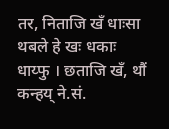तर, निताजि खँ धाःसा थबले हे खः धकाः धाय्फु । छताजि खँ, थौं कन्हय् ने.सं.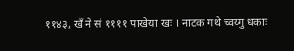११४३, खँ ने सं ११११ पाखेया खः । नाटक गथे च्वय्गु धकाः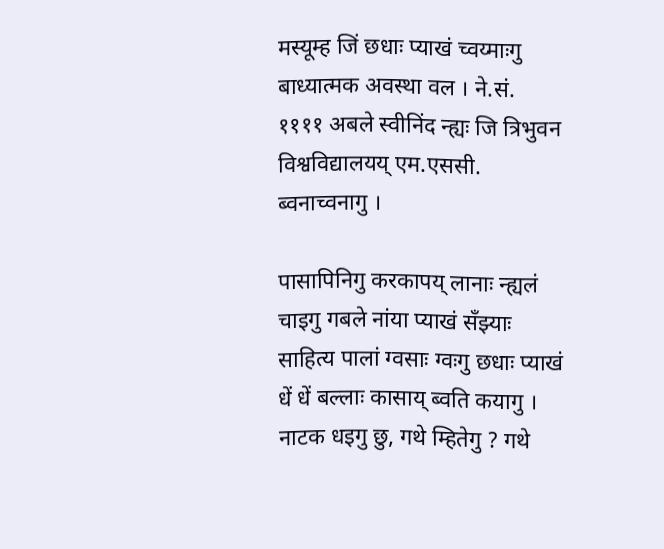मस्यूम्ह जिं छधाः प्याखं च्वय्माःगु बाध्यात्मक अवस्था वल । ने.सं. ११११ अबले स्वीनिंद न्ह्यः जि त्रिभुवन विश्वविद्यालयय् एम.एससी. ब्वनाच्वनागु ।

पासापिनिगु करकापय् लानाः न्ह्यलं चाइगु गबले नांया प्याखं सँझ्याः साहित्य पालां ग्वसाः ग्वःगु छधाः प्याखं धें धें बल्लाः कासाय् ब्वति कयागु । नाटक धइगु छु, गथे म्हितेगु ? गथे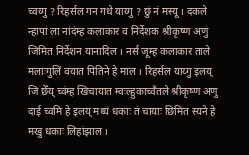च्वय्गु ? रिहर्सल गन गथे याय्गु ? छुं नं मस्यू । दकले न्हापां ला नांदंम्ह कलाकार व निर्देशक श्रीकृष्ण अणुं जिमित निर्देशन यानादिल । नर्स जूम्ह कलाकार ताले मलाःगुलिं वयात पितिने हे माल । रिहर्सल याय्गु इलय् जि छेँय् च्वंम्ह खिचायात म्वःल्हुकाच्वँतले श्रीकृष्ण अणु दाई च्वमि हे इलय् मथ्यं धकाः तं चायाः छिमित स्यने हे मखु धकाः लिहांझाल ।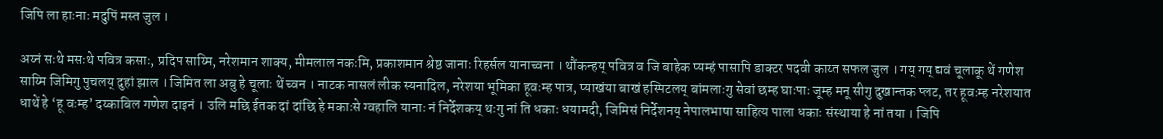जिपि ला हाःनाः मदुपिं मस्त जुल ।

अय्नं सःथे मसःथे पवित्र कसाः, प्रदिप साय्मि, नरेशमान शाक्य, मीमलाल नकःमि, प्रकाशमान श्रेष्ठ जानाः रिहर्सल यानाच्वना । थौंकन्हय् पवित्र व जि बाहेक प्यम्हं पासापि डाक्टर पदवी काय्त सफल जुल । गय् गय् द्यवं चूलाकू थें गणेश साय्मि जिमिगु पुचलय् दुहां झाल । जिमित ला अबु हे चूलाः थें च्वन । नाटक नासलं लीक स्यनादिल, नरेशया भूमिका हूवःम्ह पात्र, प्याखंया बाखं हस्पिटलय् बांमलाःगु सेवां छम्ह घाःपाः जूम्ह मनू सीगु दुखान्तक प्लट, तर हूवःम्ह नरेशयात धाथें हे ‘हू वःम्ह’ दय्काबिल गणेश दाइनं । उलि मछि ईतक दां दांछि हे मकाःसे ग्वहालि यानाः नं निर्देशकय् थःगु नां ति धकाः धयामदी, जिमिसं निर्देशनय् नेपालभाषा साहित्य पाला धकाः संस्थाया हे नां तया । जिपि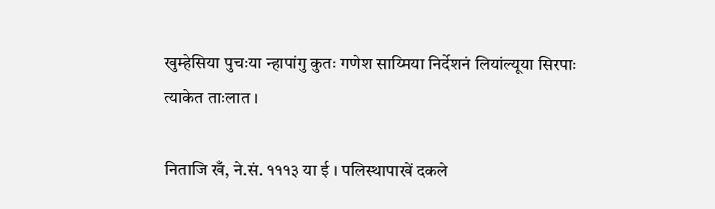खुम्हेसिया पुचःया न्हापांगु कुतः गणेश साय्मिया निर्देशनं लियांल्यूया सिरपाः त्याकेत ताःलात ।

निताजि खँ, ने.सं. १११३ या ई । पलिस्थापाखें दकले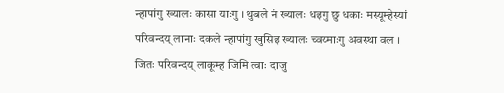न्हापांगु ख्यालः कासा याःगु । थुबले नं ख्यालः धइगु छु धकाः मस्यूम्हेस्यां परिवन्दय् लानाः दकले न्हापांगु खुसिइ ख्यालः च्वय्माःगु अवस्था वल । जितः परिवन्दय् लाकूम्ह जिमि त्वाः दाजु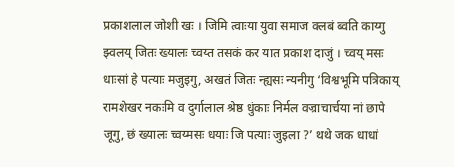प्रकाशलाल जोशी खः । जिमि त्वाःया युवा समाज क्लबं ब्वति काय्गु झ्वलय् जितः ख्यालः च्वय्त तसकं कर यात प्रकाश दाजुं । च्वय् मसः धाःसां हे पत्याः मजुइगु, अखतं जितः न्ह्यसः न्यनीगु ‘विश्वभूमि पत्रिकाय् रामशेखर नकःमि व दुर्गालाल श्रेष्ठ धुंकाः निर्मल वज्राचार्चया नां छापे जूगु, छं ख्यालः च्वय्मसः धयाः जि पत्याः जुइला ?’ थथे जक धाधां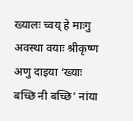ख्यालः च्वय् हे माःगु अवस्था वयाः श्रीकृष्ण अणु दाइया ‘ख्याः बच्छि नी बच्छि’ नांया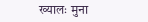ख्यालः मुना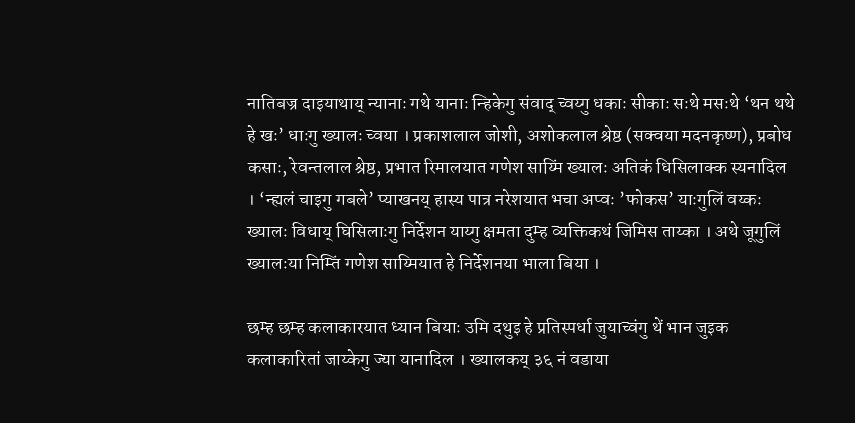नातिबज्र दाइयाथाय् न्यानाः गथे यानाः न्हिकेगु संवाद् च्वय्गु धकाः सीकाः सःथे मसःथे ‘थन थथे हे खः’ धाःगु ख्यालः च्वया । प्रकाशलाल जोशी, अशोकलाल श्रेष्ठ (सक्वया मदनकृष्ण), प्रबोध कसाः, रेवन्तलाल श्रेष्ठ, प्रभात रिमालयात गणेश साय्मिं ख्यालः अतिकं धिसिलाक्क स्यनादिल । ‘न्ह्यलं चाइगु गबले’ प्याखनय् हास्य पात्र नरेशयात भचा अप्वः ’फोकस’ याःगुलिं वय्कः ख्यालः विधाय् घिसिलाःगु निर्देशन याय्गु क्षमता दुम्ह व्यक्तिकथं जिमिस ताय्का । अथे जूगुलिं ख्यालःया निम्तिं गणेश साय्मियात हे निर्देशनया भाला बिया ।

छम्ह छम्ह कलाकारयात ध्यान बियाः उमि दथुइ हे प्रतिस्पर्धा जुयाच्वंगु थें भान जुइक कलाकारितां जाय्केगु ज्या यानादिल । ख्यालकय् ३६ नं वडाया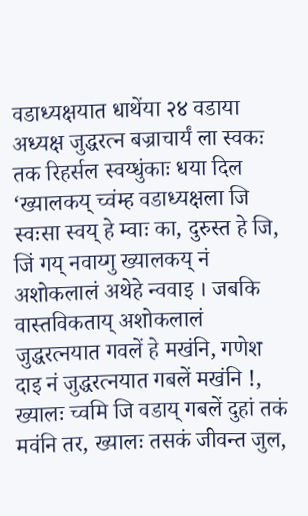वडाध्यक्षयात धाथेंया २४ वडाया अध्यक्ष जुद्धरत्न बज्राचार्यं ला स्वकः तक रिहर्सल स्वय्धुंकाः धया दिल ‘ख्यालकय् च्वंम्ह वडाध्यक्षला जि स्वःसा स्वय् हे म्वाः का, दुरुस्त हे जि, जिं गय् नवाय्गु ख्यालकय् नं अशोकलालं अथेहे न्ववाइ । जबकि वास्तविकताय् अशोकलालं जुद्धरत्नयात गवलें हे मखंनि, गणेश दाइ नं जुद्धरत्नयात गबलें मखंनि !, ख्यालः च्वमि जि वडाय् गबलें दुहां तकं मवंनि तर, ख्यालः तसकं जीवन्त जुल,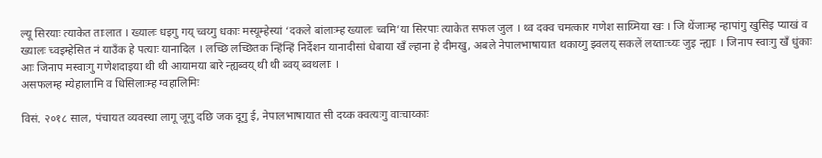ल्यू सिरयाः त्याकेत ताःलात । ख्यालः धइगु गय् च्वय्गु धकाः मस्यूम्हेस्यां ‘दकले बांलाःम्ह ख्यालः च्वमि’या सिरपाः त्याकेत सफल जुल । थ्व दक्व चमत्कार गणेश साय्मिया खः । जि थेंजाःम्ह न्हापांगु खुसिइ प्याखं व ख्यालः च्वइम्हेसित नं याउँक हे पत्याः यानादिल । लच्छि लच्छितक न्हिंन्हिं निर्देशन यानादीसां धेबाया खँ ल्हाना हे दीमखु, अबले नेपालभाषायात थकाय्गु झ्वलय् सकलें लय्ताःच्यः जुइ न्ह्याः । जिनाप स्वाःगु खँ धुंकाः आः जिनाप मस्वाःगु गणेशदाइया थी थी आयामया बारे न्ह्यब्वय् थी थी ब्वय् ब्वथलाः ।
असफलम्ह म्येहालामि व धिसिलाःम्ह ग्वहालिमिः

विसं. २०१८ साल, पंचायत व्यवस्था लागू जूगु दछि जक दूगु ई, नेपालभाषायात सी दय्क क्वत्यःगु वाःचाय्काः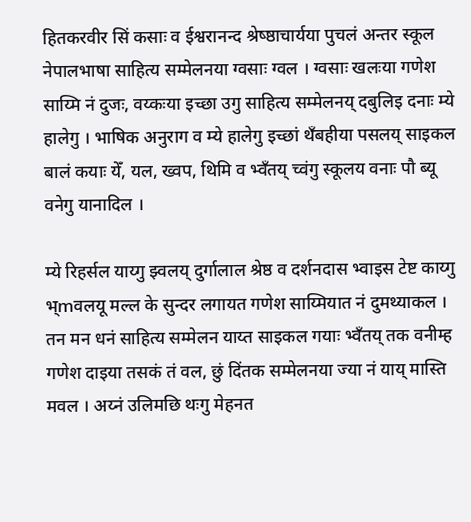हितकरवीर सिं कसाः व ईश्वरानन्द श्रेष्ष्ठाचार्यया पुचलं अन्तर स्कूल नेपालभाषा साहित्य सम्मेलनया ग्वसाः ग्वल । ग्वसाः खलःया गणेश साय्मि नं दुजः, वय्कःया इच्छा उगु साहित्य सम्मेलनय् दबुलिइ दनाः म्ये हालेगु । भाषिक अनुराग व म्ये हालेगु इच्छां थँबहीया पसलय् साइकल बालं कयाः येँ, यल, ख्वप, थिमि व भ्वँतय् च्वंगु स्कूलय वनाः पौ ब्यू वनेगु यानादिल ।

म्ये रिहर्सल याय्गु झ्वलय् दुर्गालाल श्रेष्ठ व दर्शनदास भ्वाइस टेष्ट काय्गु भ्mवलयू मल्ल के सुन्दर लगायत गणेश साय्मियात नं दुमथ्याकल । तन मन धनं साहित्य सम्मेलन याय्त साइकल गयाः भ्वँतय् तक वनीम्ह गणेश दाइया तसकं तं वल, छुं दिंतक सम्मेलनया ज्या नं याय् मास्ति मवल । अय्नं उलिमछि थःगु मेहनत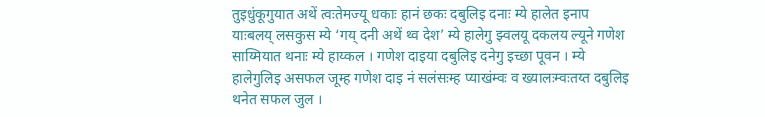तुइधुंकूगुयात अथें त्वःतेमज्यू धकाः हानं छकः दबुलिइ दनाः म्ये हालेत इनाप याःबलय् लसकुस म्ये ‘गय् दनी अथें थ्व देश’ म्ये हालेगु झ्वलयू दकलय ल्यूने गणेश साय्मियात थनाः म्ये हाय्कल । गणेश दाइया दबुलिइ दनेगु इच्छा पूवन । म्ये हालेगुलिइ असफल जूम्ह गणेश दाइ नं सलंसःम्ह प्याखंम्वः व ख्यालःम्वःतय्त दबुलिइ थनेत सफल जुल ।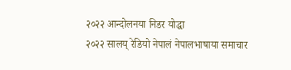२०२२ आन्दोलनया निडर योद्धा
२०२२ सालय् रेडियो नेपालं नेपालभाषाया समाचार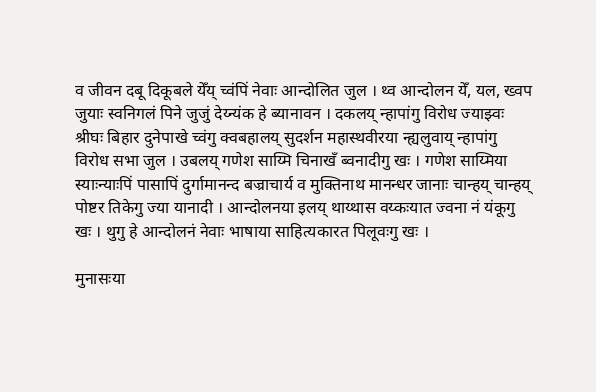व जीवन दबू दिकूबले येँय् च्वंपिं नेवाः आन्दोलित जुल । थ्व आन्दोलन येँ, यल, ख्वप जुयाः स्वनिगलं पिने जुजुं देय्न्यंक हे ब्यानावन । दकलय् न्हापांगु विरोध ज्याझ्वः श्रीघः बिहार दुनेपाखे च्वंगु क्वबहालय् सुदर्शन महास्थवीरया न्ह्यलुवाय् न्हापांगु विरोध सभा जुल । उबलय् गणेश साय्मि चिनाखँ ब्वनादीगु खः । गणेश साय्मिया स्याःन्याःपिं पासापिं दुर्गामानन्द बज्राचार्य व मुक्तिनाथ मानन्धर जानाः चान्हय् चान्हय् पोष्टर तिकेगु ज्या यानादी । आन्दोलनया इलय् थाय्थास वय्कःयात ज्वना नं यंकूगु खः । थुगु हे आन्दोलनं नेवाः भाषाया साहित्यकारत पिलूवःगु खः ।

मुनासःया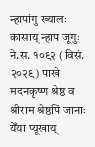न्हापांगु ख्यालः कासाय् न्हाप जूगुः
ने.स. १०९२ (विसं. २०२९) पाखे मदनकृष्ण श्रेष्ठ व श्रीराम श्रेष्ठपिं जानाः येँया प्यूखाय्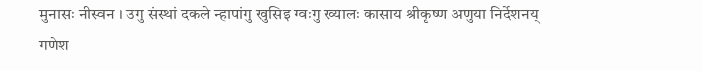मुनासः नीस्वन । उगु संस्थां दकले न्हापांगु खुसिइ ग्वःगु ख्यालः कासाय श्रीकृष्ण अणुया निर्देशनय् गणेश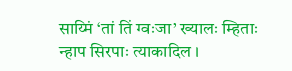साय्मिं ‘तां तिं ग्वःजा’ ख्यालः म्हिताः न्हाप सिरपाः त्याकादिल ।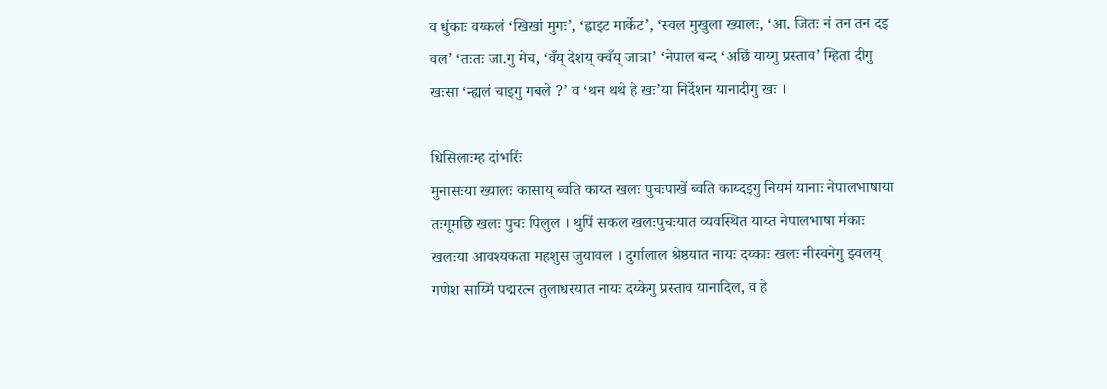व धुंकाः वय्कलं ‘खिखां मुगः’, ‘ह्वाइट मार्केट’, ‘स्वल मुखुला ख्यालः, ‘आ. जितः नं तन तन दइ वल’ ‘तःतः जा.गु मेच, ‘वँय् देशय् क्वँय् जात्रा’ ‘नेपाल बन्द ‘अछिं याय्गु प्रस्ताव’ म्हिता दीगु खःसा ‘न्ह्यलं चाइगु गबले ?’ व ‘थन थथे हे खः’या निर्देशन यानादीगु खः ।

धिसिलाःम्ह दांभरिंः
मुनासःया ख्यालः कासाय् ब्वति काय्त खलः पुचःपाखें ब्वति काय्दइगु नियमं यानाः नेपालभाषाया तःगूमछि खलः पुचः पिलुल । थुपिं सकल खलःपुचःयात व्यवस्थित याय्त नेपालभाषा मंकाः खलःया आवश्यकता महशुस जुयावल । दुर्गालाल श्रेष्ठयात नायः दय्काः खलः नीस्वनेगु झ्वलय् गणेश साय्मिं पद्मरत्न तुलाधरयात नायः दय्केगु प्रस्ताव यानादिल, व हे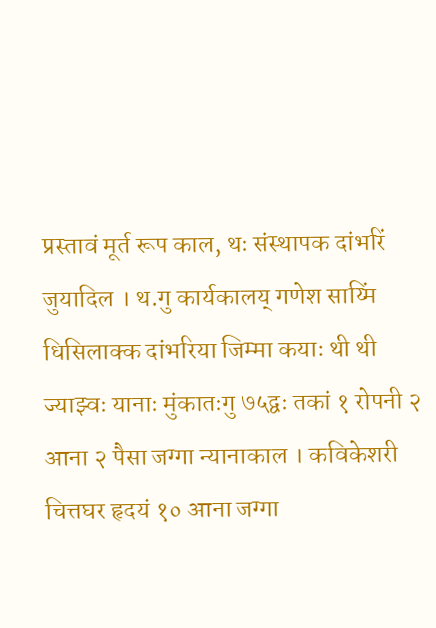प्रस्तावं मूर्त रूप काल, थः संस्थापक दांभरिं जुयादिल । थ.गु कार्यकालय् गणेश साय्मिं धिसिलाक्क दांभरिया जिम्मा कयाः थी थी ज्याझ्वः यानाः मुंकातःगु ७५द्वः तकां १ रोपनी २ आना २ पैसा जग्गा न्यानाकाल । कविकेशरी चित्तघर हृदयं १० आना जग्गा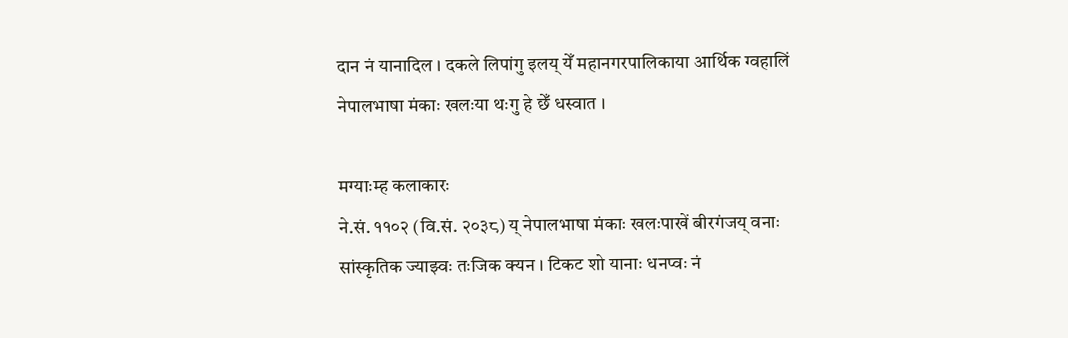दान नं यानादिल । दकले लिपांगु इलय् येँ महानगरपालिकाया आर्थिक ग्वहालिं नेपालभाषा मंकाः खलःया थःगु हे छेँ धस्वात ।

मग्याःम्ह कलाकारः
ने.सं. ११०२ (वि.सं. २०३८) य् नेपालभाषा मंकाः खलःपाखें बीरगंजय् वनाः सांस्कृतिक ज्याझ्वः तःजिक क्यन । टिकट शो यानाः धनप्वः नं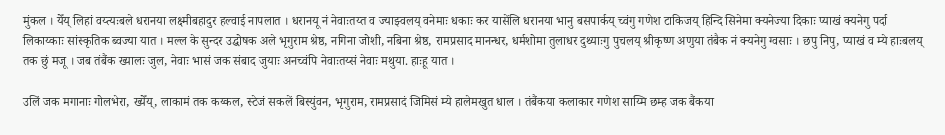मुंकल । येँय् लिहां वय्त्यःबले धरानया लक्ष्मीबहादुर हल्वाई नापलात । धरानयू नं नेवाःतय्त व ज्याझ्वलय् वनेमाः धकाः कर यासेंलि धरानया भानु बसपार्कय् च्वंगु गणेश टाकिजय् हिन्दि सिनेमा क्यनेज्या दिकाः प्याखं क्यनेगु पर्दा लिकाय्काः सांस्कृतिक ब्वज्या यात । मल्ल के सुन्दर उद्घोषक अले भृगुराम श्रेष्ठ, नगिना जोशी, नबिना श्रेष्ठ, रामप्रसाद मानन्धर, धर्मशोमा तुलाधर दुथ्याःगु पुचलय् श्रीकृष्ण अणुया तंबैक नं क्यनेगु ग्वसाः । छपु निपु, प्याखं व म्ये हाःबलय् तक छुं मजू । जब तंबैंक ख्यालः जुल, नेवाः भासं जक संबाद जुयाः अनच्वंपि नेवाःतय्सं नेवाः मथुया. हाःहू यात ।

उलिं जक मगानाः गोलभेरा, ख्येँय्, लाकामं तक कय्कल, स्टेजं सकलें बिस्युंवन, भृगुराम, रामप्रसादं जिमिसं म्ये हालेमखुत धाल । तंबैंकया कलाकार गणेश साय्मि छम्ह जक बैंकया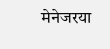मेनेजरया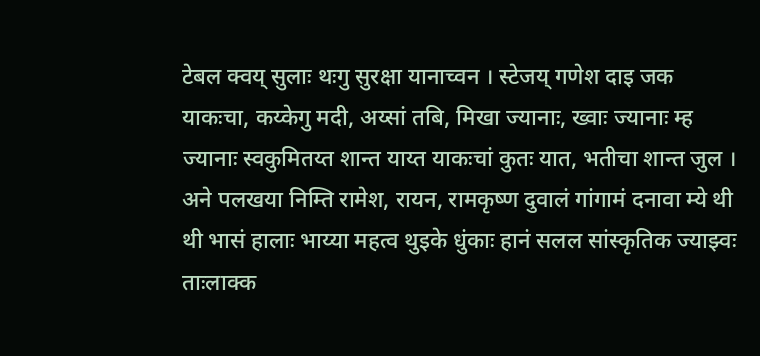टेबल क्वय् सुलाः थःगु सुरक्षा यानाच्वन । स्टेजय् गणेश दाइ जक याकःचा, कय्केगु मदी, अय्सां तबि, मिखा ज्यानाः, ख्वाः ज्यानाः म्ह ज्यानाः स्वकुमितय्त शान्त याय्त याकःचां कुतः यात, भतीचा शान्त जुल । अने पलखया निम्ति रामेश, रायन, रामकृष्ण दुवालं गांगामं दनावा म्ये थी थी भासं हालाः भाय्या महत्व थुइके धुंकाः हानं सलल सांस्कृतिक ज्याझ्वः ताःलाक्क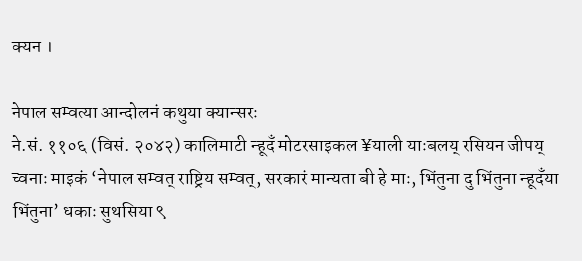क्यन ।

नेपाल सम्वत्या आन्दोलनं कथुया क्यान्सरः
ने.सं. ११०६ (विसं. २०४२) कालिमाटी न्हूदँ मोटरसाइकल ¥याली याःबलय् रसियन जीपय् च्वनाः माइकं ‘नेपाल सम्वत् राष्ट्रिय सम्वत्, सरकारं मान्यता बी हे माः, भिंतुना दु भिंतुना न्हूदँया भिंतुना’ धकाः सुथसिया ९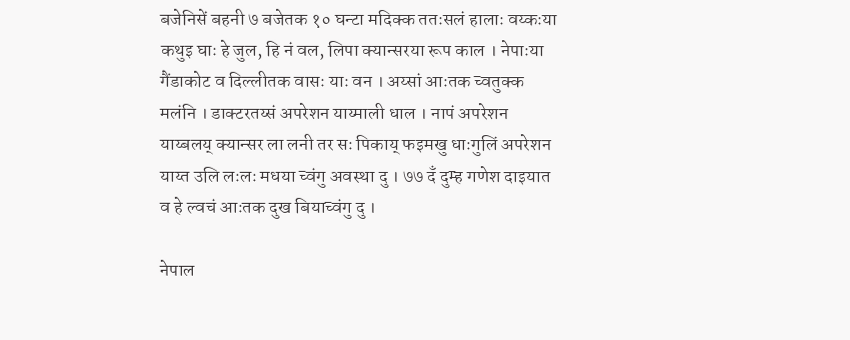बजेनिसें बहनी ७ बजेतक १० घन्टा मदिक्क ततःसलं हालाः वय्कःया कथुइ घाः हे जुल, हि नं वल, लिपा क्यान्सरया रूप काल । नेपाःया गैंडाकोट व दिल्लीतक वासः याः वन । अय्सां आःतक च्वतुक्क मलंनि । डाक्टरतय्सं अपरेशन याय्माली धाल । नापं अपरेशन याय्बलय् क्यान्सर ला लनी तर सः पिकाय् फइमखु धाःगुलिं अपरेशन याय्त उलि लःलः मधया च्वंगु अवस्था दु । ७७ दँ दुम्ह गणेश दाइयात व हे ल्वचं आःतक दुख बियाच्वंगु दु ।

नेपाल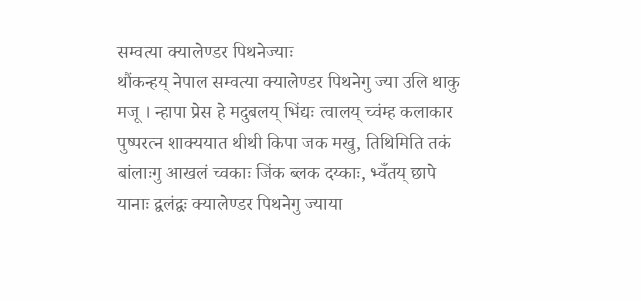सम्वत्या क्यालेण्डर पिथनेज्याः
थौंकन्हय् नेपाल सम्वत्या क्यालेण्डर पिथनेगु ज्या उलि थाकु मजू । न्हापा प्रेस हे मदुबलय् भिंद्यः त्वालय् च्वंम्ह कलाकार पुष्परत्न शाक्ययात थीथी किपा जक मखु, तिथिमिति तकं बांलाःगु आखलं च्वकाः जिंक ब्लक दय्काः, भ्वँतय् छापे यानाः द्वलंद्वः क्यालेण्डर पिथनेगु ज्याया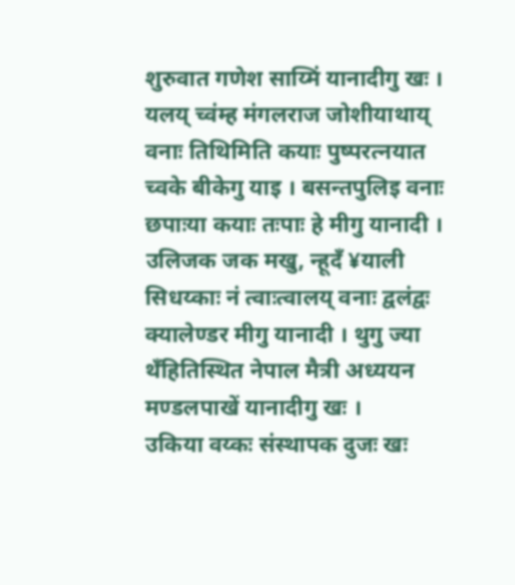शुरुवात गणेश साय्मिं यानादीगु खः । यलय् च्वंम्ह मंगलराज जोशीयाथाय् वनाः तिथिमिति कयाः पुष्परत्नयात च्वके बीकेगु याइ । बसन्तपुलिइ वनाः छपाःया कयाः तःपाः हे मीगु यानादी । उलिजक जक मखु, न्हूदँ ¥याली सिधय्काः नं त्वाःत्वालय् वनाः द्वलंद्वः क्यालेण्डर मीगु यानादी । थुगु ज्या थँहितिस्थित नेपाल मैत्री अध्ययन मण्डलपाखें यानादीगु खः ।
उकिया वय्कः संस्थापक दुजः खः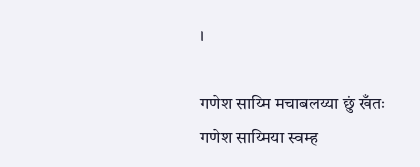।

गणेश साय्मि मचाबलय्या छुं खँतः
गणेश साय्मिया स्वम्ह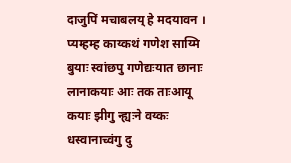दाजुपिं मचाबलय् हे मदयावन । प्यम्हम्ह काय्कथं गणेश साय्मि बुयाः स्वांछपु गणेद्यःयात छानाः लानाकयाः आः तक ताःआयू कयाः झीगु न्ह्यःने वय्कः धस्वानाच्वंगु दु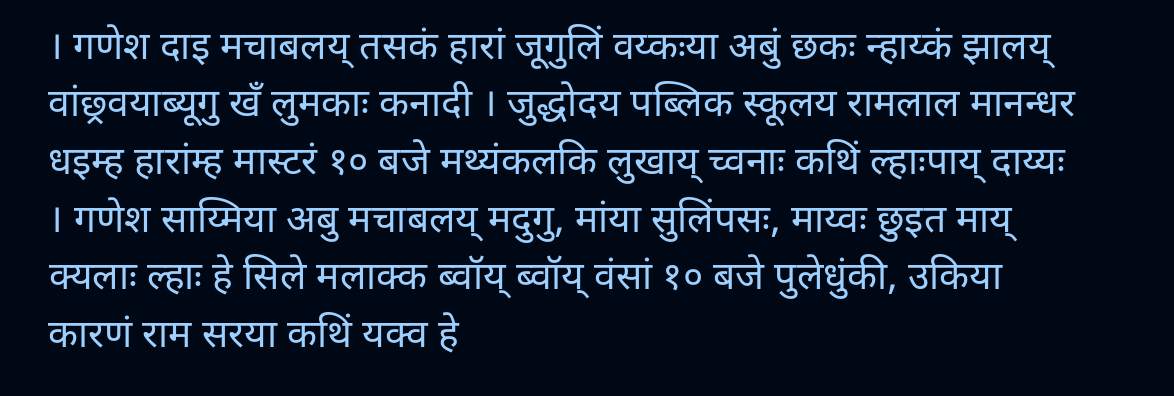। गणेश दाइ मचाबलय् तसकं हारां जूगुलिं वय्कःया अबुं छकः न्हाय्कं झालय् वांछ्र्वयाब्यूगु खँ लुमकाः कनादी । जुद्धोदय पब्लिक स्कूलय रामलाल मानन्धर धइम्ह हारांम्ह मास्टरं १० बजे मथ्यंकलकि लुखाय् च्वनाः कथिं ल्हाःपाय् दाय्यः । गणेश साय्मिया अबु मचाबलय् मदुगु, मांया सुलिंपसः, माय्वः छुइत माय् क्यलाः ल्हाः हे सिले मलाक्क ब्वॉय् ब्वॉय् वंसां १० बजे पुलेधुंकी, उकिया कारणं राम सरया कथिं यक्व हे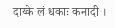दाय्के लं धकाः कनादी ।